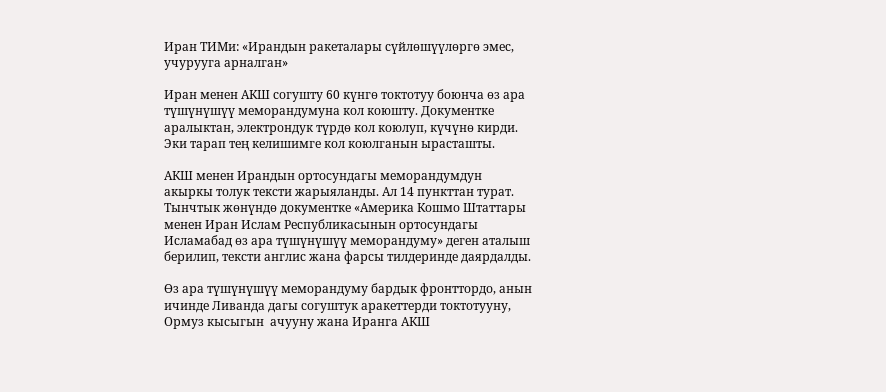Иран ТИМи: «Ирандын ракеталары сүйлөшүүлөргө эмес, учурууга арналган»

Иран менен АКШ согушту 60 күнгө токтотуу боюнча өз ара түшүнүшүү меморандумуна кол коюшту. Документке аралыктан, электрондук түрдө кол коюлуп, күчүнө кирди. Эки тарап тең келишимге кол коюлганын ырасташты.

АКШ менен Ирандын ортосундагы меморандумдун акыркы толук тексти жарыяланды. Ал 14 пункттан турат. Тынчтык жөнүндө документке «Америка Кошмо Штаттары менен Иран Ислам Республикасынын ортосундагы Исламабад өз ара түшүнүшүү меморандуму» деген аталыш берилип, тексти англис жана фарсы тилдеринде даярдалды.

Өз ара түшүнүшүү меморандуму бардык фронттордо, анын ичинде Ливанда дагы согуштук аракеттерди токтотууну, Ормуз кысыгын  ачууну жана Иранга АКШ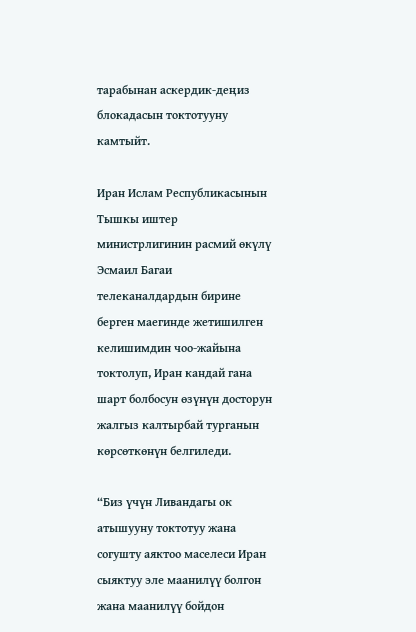тарабынан аскердик-деңиз блокадасын токтотууну камтыйт.

Иран Ислам Республикасынын Тышкы иштер министрлигинин расмий өкүлү Эсмаил Багаи телеканалдардын бирине берген маегинде жетишилген келишимдин чоо-жайына токтолуп, Иран кандай гана шарт болбосун өзүнүн досторун жалгыз калтырбай турганын көрсөткөнүн белгиледи.

“Биз үчүн Ливандагы ок атышууну токтотуу жана согушту аяктоо маселеси Иран сыяктуу эле маанилүү болгон жана маанилүү бойдон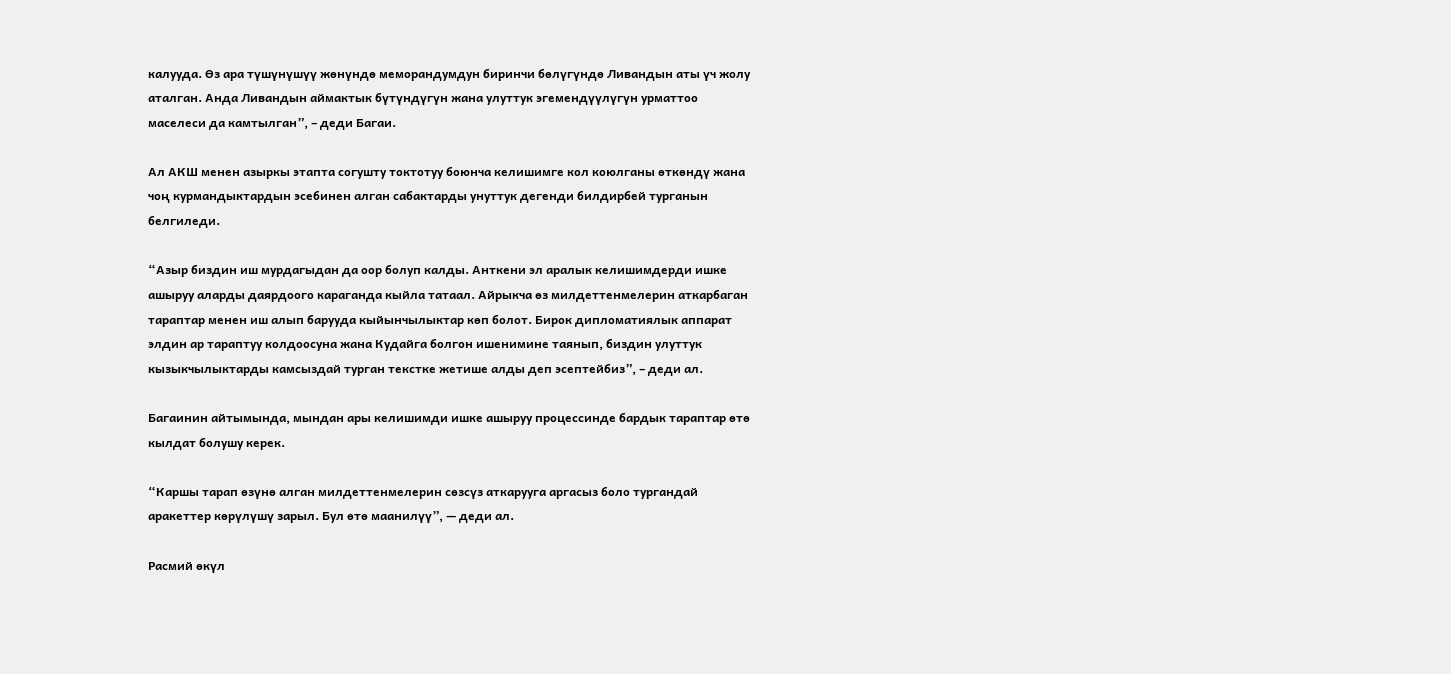калууда. Өз ара түшүнүшүү жөнүндө меморандумдун биринчи бөлүгүндө Ливандын аты үч жолу аталган. Анда Ливандын аймактык бүтүндүгүн жана улуттук эгемендүүлүгүн урматтоо маселеси да камтылган”, – деди Багаи.

Ал АКШ менен азыркы этапта согушту токтотуу боюнча келишимге кол коюлганы өткөндү жана чоң курмандыктардын эсебинен алган сабактарды унуттук дегенди билдирбей турганын белгиледи.

“Азыр биздин иш мурдагыдан да оор болуп калды. Анткени эл аралык келишимдерди ишке ашыруу аларды даярдоого караганда кыйла татаал. Айрыкча өз милдеттенмелерин аткарбаган тараптар менен иш алып барууда кыйынчылыктар көп болот. Бирок дипломатиялык аппарат элдин ар тараптуу колдоосуна жана Кудайга болгон ишенимине таянып, биздин улуттук кызыкчылыктарды камсыздай турган текстке жетише алды деп эсептейбиз”, – деди ал.

Багаинин айтымында, мындан ары келишимди ишке ашыруу процессинде бардык тараптар өтө кылдат болушу керек.

“Каршы тарап өзүнө алган милдеттенмелерин сөзсүз аткарууга аргасыз боло тургандай аракеттер көрүлүшү зарыл. Бул өтө маанилүү”, — деди ал.

Расмий өкүл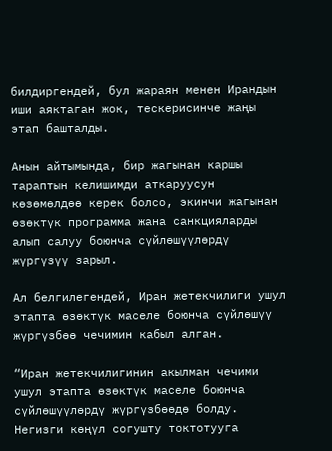билдиргендей, бул жараян менен Ирандын иши аяктаган жок, тескерисинче жаңы этап башталды.

Анын айтымында, бир жагынан каршы тараптын келишимди аткаруусун көзөмөлдөө керек болсо, экинчи жагынан өзөктүк программа жана санкцияларды алып салуу боюнча сүйлөшүүлөрдү жүргүзүү зарыл.

Ал белгилегендей, Иран жетекчилиги ушул этапта өзөктүк маселе боюнча сүйлөшүү жүргүзбөө чечимин кабыл алган.

“Иран жетекчилигинин акылман чечими ушул этапта өзөктүк маселе боюнча сүйлөшүүлөрдү жүргүзбөөдө болду. Негизги көңүл согушту токтотууга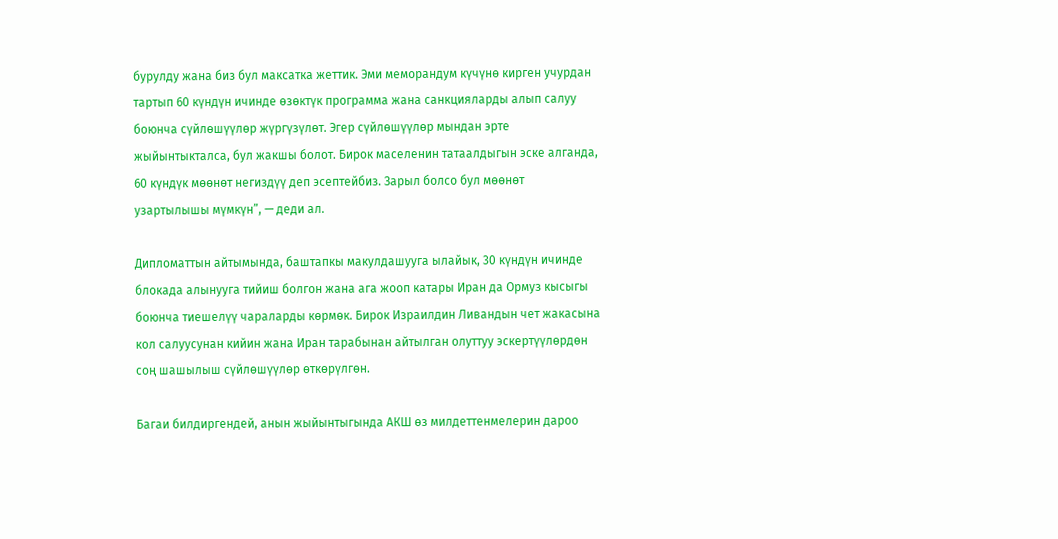бурулду жана биз бул максатка жеттик. Эми меморандум күчүнө кирген учурдан тартып 60 күндүн ичинде өзөктүк программа жана санкцияларды алып салуу боюнча сүйлөшүүлөр жүргүзүлөт. Эгер сүйлөшүүлөр мындан эрте жыйынтыкталса, бул жакшы болот. Бирок маселенин татаалдыгын эске алганда, 60 күндүк мөөнөт негиздүү деп эсептейбиз. Зарыл болсо бул мөөнөт узартылышы мүмкүн”, — деди ал.

Дипломаттын айтымында, баштапкы макулдашууга ылайык, 30 күндүн ичинде блокада алынууга тийиш болгон жана ага жооп катары Иран да Ормуз кысыгы боюнча тиешелүү чараларды көрмөк. Бирок Израилдин Ливандын чет жакасына кол салуусунан кийин жана Иран тарабынан айтылган олуттуу эскертүүлөрдөн соң шашылыш сүйлөшүүлөр өткөрүлгөн.

Багаи билдиргендей, анын жыйынтыгында АКШ өз милдеттенмелерин дароо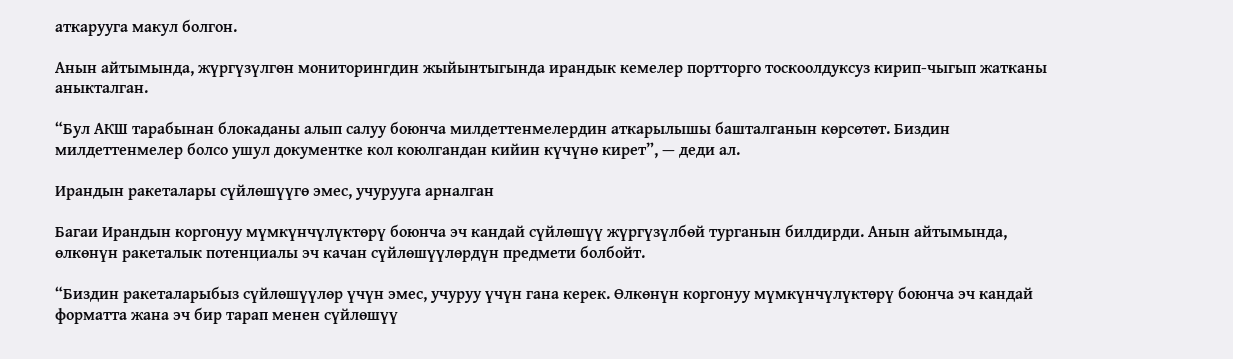аткарууга макул болгон.

Анын айтымында, жүргүзүлгөн мониторингдин жыйынтыгында ирандык кемелер портторго тоскоолдуксуз кирип-чыгып жатканы аныкталган.

“Бул АКШ тарабынан блокаданы алып салуу боюнча милдеттенмелердин аткарылышы башталганын көрсөтөт. Биздин милдеттенмелер болсо ушул документке кол коюлгандан кийин күчүнө кирет”, — деди ал.

Ирандын ракеталары сүйлөшүүгө эмес, учурууга арналган

Багаи Ирандын коргонуу мүмкүнчүлүктөрү боюнча эч кандай сүйлөшүү жүргүзүлбөй турганын билдирди. Анын айтымында, өлкөнүн ракеталык потенциалы эч качан сүйлөшүүлөрдүн предмети болбойт.

“Биздин ракеталарыбыз сүйлөшүүлөр үчүн эмес, учуруу үчүн гана керек. Өлкөнүн коргонуу мүмкүнчүлүктөрү боюнча эч кандай форматта жана эч бир тарап менен сүйлөшүү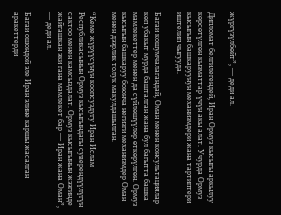жүргүзүлбөйт”, — деди ал.

Дипломат белгилегендей, Иран Ормуз кысыгы аркылуу көрсөтүлгөн кызматтар үчүн акы алат. Учурда Ормуз кысыгын башкаруунун механизмдери жана тартиптери иштелип чыгууда.

Багаи кошумчалагандай, Оман менен консультациялар көп убакыт мурда башталган жана бул багытта башка мамлекеттер менен да сүйлөшүүлөр өткөрүлгөн. Ормуз кысыгын башкаруу боюнча негизги механизмдер Оман менен дээрлик толук макулдашылган.

“Кеме жүрүүсүнүн коопсуздугу Иран Ислам Республикасынын Ормуз кысыгындагы суверендүүлүгүн сактоо менен камсыздалат. Ормуз кысыгынын жээгинде жайгашкан эки гана мамлекет бар — Иран жана Оман”, — деди ал.

Багаи ошондой эле Иран элине каршы жасалган аракеттерди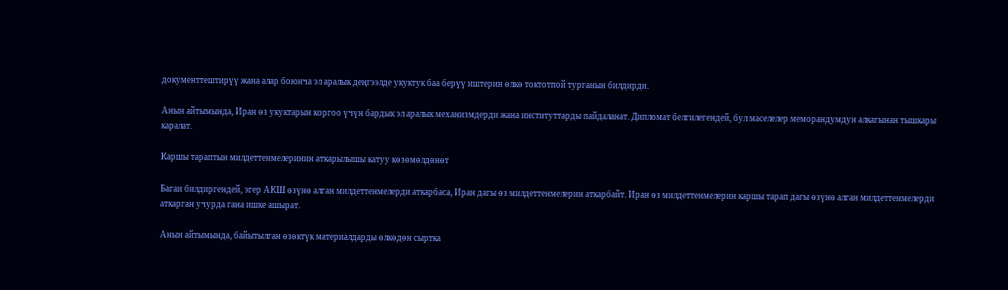документтештирүү жана алар боюнча эл аралык деңгээлде укуктук баа берүү иштерин өлкө токтотпой турганын билдирди.

Анын айтымында, Иран өз укуктарын коргоо үчүн бардык эл аралык механизмдерди жана институттарды пайдаланат. Дипломат белгилегендей, бул маселелер меморандумдун алкагынан тышкары каралат.

Каршы тараптын милдеттенмелеринин аткарылышы катуу көзөмөлдөнөт

Багаи билдиргендей, эгер АКШ өзүнө алган милдеттенмелерди аткарбаса, Иран дагы өз милдеттенмелерин аткарбайт. Иран өз милдеттенмелерин каршы тарап дагы өзүнө алган милдеттенмелерди аткарган учурда гана ишке ашырат.

Анын айтымында, байытылган өзөктүк материалдарды өлкөдөн сыртка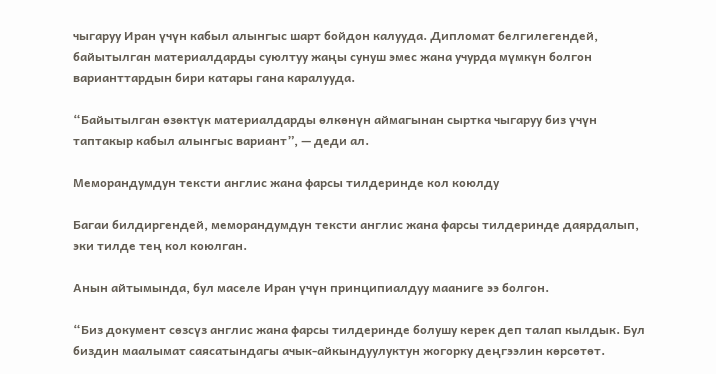чыгаруу Иран үчүн кабыл алынгыс шарт бойдон калууда. Дипломат белгилегендей, байытылган материалдарды суюлтуу жаңы сунуш эмес жана учурда мүмкүн болгон варианттардын бири катары гана каралууда.

“Байытылган өзөктүк материалдарды өлкөнүн аймагынан сыртка чыгаруу биз үчүн таптакыр кабыл алынгыс вариант”, — деди ал.

Меморандумдун тексти англис жана фарсы тилдеринде кол коюлду

Багаи билдиргендей, меморандумдун тексти англис жана фарсы тилдеринде даярдалып, эки тилде тең кол коюлган.

Анын айтымында, бул маселе Иран үчүн принципиалдуу мааниге ээ болгон.

“Биз документ сөзсүз англис жана фарсы тилдеринде болушу керек деп талап кылдык. Бул биздин маалымат саясатындагы ачык-айкындуулуктун жогорку деңгээлин көрсөтөт.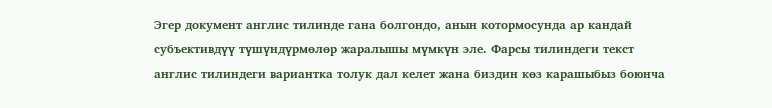Эгер документ англис тилинде гана болгондо, анын котормосунда ар кандай субъективдүү түшүндүрмөлөр жаралышы мүмкүн эле. Фарсы тилиндеги текст англис тилиндеги вариантка толук дал келет жана биздин көз карашыбыз боюнча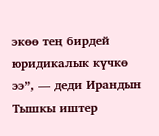экөө тең бирдей юридикалык күчкө ээ”, — деди Ирандын Тышкы иштер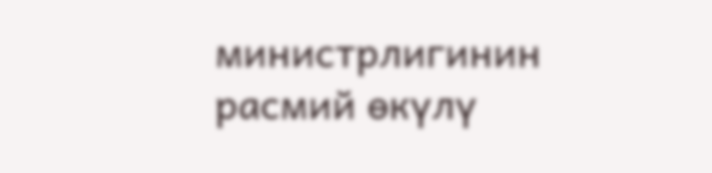министрлигинин расмий өкүлү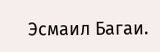Эсмаил Багаи.